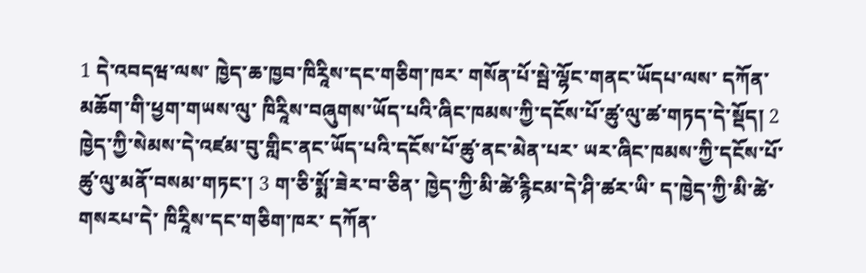1 དེ་འབདཝ་ལས་ ཁྱེད་ཆ་ཁྱབ་ཁིརཱིས་དང་གཅིག་ཁར་ གསོན་པོ་སྦེ་ལྷོང་གནང་ཡོདཔ་ལས་ དཀོན་མཆོག་གི་ཕྱག་གཡས་ལུ་ ཁིརཱིས་བཞུགས་ཡོད་པའི་ཞིང་ཁམས་ཀྱི་དངོས་པོ་ཚུ་ལུ་ཚ་གཏད་དེ་སྡོད། 2 ཁྱེད་ཀྱི་སེམས་དེ་འཛམ་བུ་གླིང་ནང་ཡོད་པའི་དངོས་པོ་ཚུ་ནང་མེན་པར་ ཡར་ཞིང་ཁམས་ཀྱི་དངོས་པོ་ཚུ་ལུ་མནོ་བསམ་གཏང་། 3 ག་ཅི་སྨོ་ཟེར་བ་ཅིན་ ཁྱེད་ཀྱི་མི་ཚེ་རྙིངམ་དེ་ཤི་ཚར་ཡི་ ད་ཁྱེད་ཀྱི་མི་ཚེ་གསརཔ་དེ་ ཁིརཱིས་དང་གཅིག་ཁར་ དཀོན་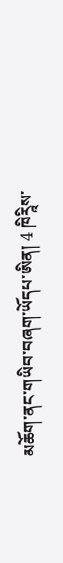མཆོག་ནང་གཡིབ་བཞག་ཡོདཔ་ཨིན། 4 ཁིརཱིས་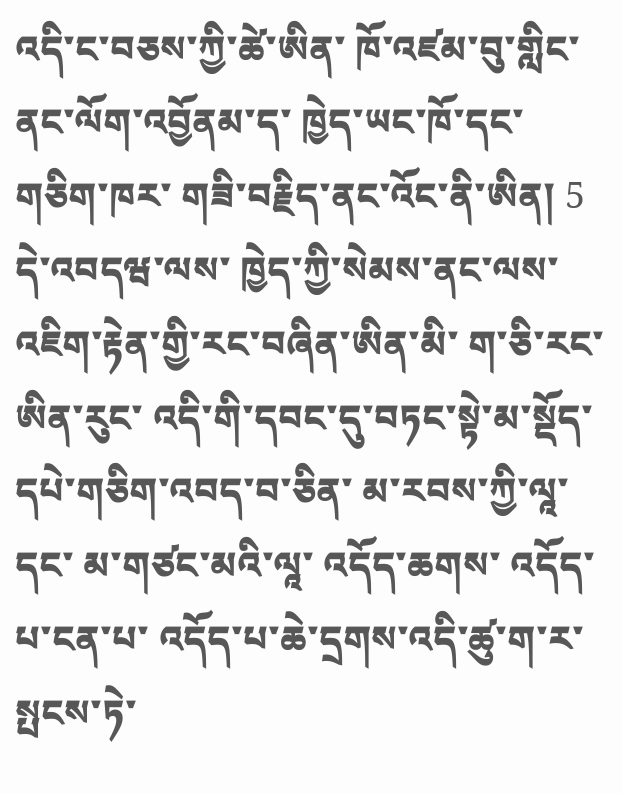འདི་ང་བཅས་ཀྱི་ཚེ་ཨིན་ ཁོ་འཛམ་བུ་གླིང་ནང་ལོག་འབྱོནམ་ད་ ཁྱེད་ཡང་ཁོ་དང་གཅིག་ཁར་ གཟི་བརྗིད་ནང་འོང་ནི་ཨིན། 5 དེ་འབདཝ་ལས་ ཁྱེད་ཀྱི་སེམས་ནང་ལས་ འཇིག་རྟེན་གྱི་རང་བཞིན་ཨིན་མི་ ག་ཅི་རང་ཨིན་རུང་ འདི་གི་དབང་དུ་བཏང་སྟེ་མ་སྡོད་ དཔེ་གཅིག་འབད་བ་ཅིན་ མ་རབས་ཀྱི་ལཱ་དང་ མ་གཙང་མའི་ལཱ་ འདོད་ཆགས་ འདོད་པ་ངན་པ་ འདོད་པ་ཆེ་དྲགས་འདི་ཚུ་ག་ར་སྤངས་ཏེ་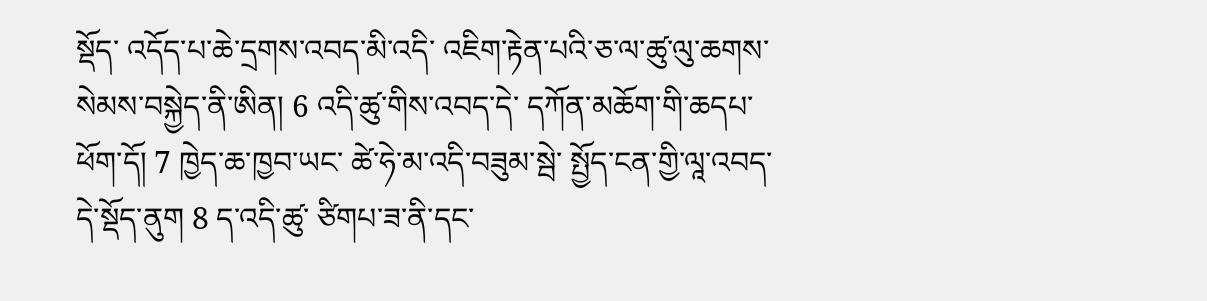སྡོད་ འདོད་པ་ཆེ་དྲགས་འབད་མི་འདི་ འཇིག་རྟེན་པའི་ཅ་ལ་ཚུ་ལུ་ཆགས་སེམས་བསྐྱེད་ནི་ཨིན། 6 འདི་ཚུ་གིས་འབད་དེ་ དཀོན་མཆོག་གི་ཆདཔ་ཕོག་དོ། 7 ཁྱེད་ཆ་ཁྱབ་ཡང་ ཚེ་ཧེ་མ་འདི་བཟུམ་སྦེ་ སྤྱོད་ངན་གྱི་ལཱ་འབད་དེ་སྡོད་ནུག 8 ད་འདི་ཚུ་ ཙིགཔ་ཟ་ནི་དང་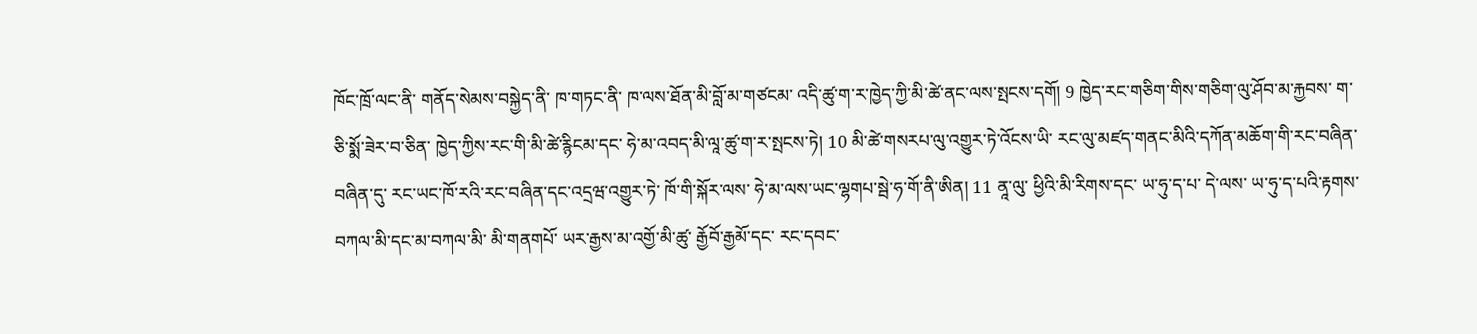ཁོང་ཁྲོ་ལང་ནི་ གནོད་སེམས་བསྐྱེད་ནི་ ཁ་གཏང་ནི་ ཁ་ལས་ཐོན་མི་བློ་མ་གཙངམ་ འདི་ཚུ་ག་ར་ཁྱེད་ཀྱི་མི་ཚེ་ནང་ལས་སྤངས་དགོ། 9 ཁྱེད་རང་གཅིག་གིས་གཅིག་ལུ་ཤོབ་མ་རྐྱབས་ ག་ཅི་སྨོ་ཟེར་བ་ཅིན་ ཁྱེད་ཀྱིས་རང་གི་མི་ཚེ་རྙིངམ་དང་ ཧེ་མ་འབད་མི་ལཱ་ཚུ་ག་ར་སྤངས་ཏེ། 10 མི་ཚེ་གསརཔ་ལུ་འགྱུར་ཏེ་འོངས་ཡི་ རང་ལུ་མཛད་གནང་མིའི་དཀོན་མཆོག་གི་རང་བཞིན་བཞིན་དུ་ རང་ཡང་ཁོ་རའི་རང་བཞིན་དང་འདྲཝ་འགྱུར་ཏེ་ ཁོ་གི་སྐོར་ལས་ ཧེ་མ་ལས་ཡང་ལྷགཔ་སྦེ་ཧ་གོ་ནི་ཨིན། 11 ནཱ་ལུ་ ཕྱིའི་མི་རིགས་དང་ ཡ་ཧུ་ད་པ་ དེ་ལས་ ཡ་ཧུ་ད་པའི་རྟགས་བཀལ་མི་དང་མ་བཀལ་མི་ མི་གནགཔོ་ ཡར་རྒྱས་མ་འགྱོ་མི་ཚུ་ རྒྱོབོ་རྒྱམོ་དང་ རང་དབང་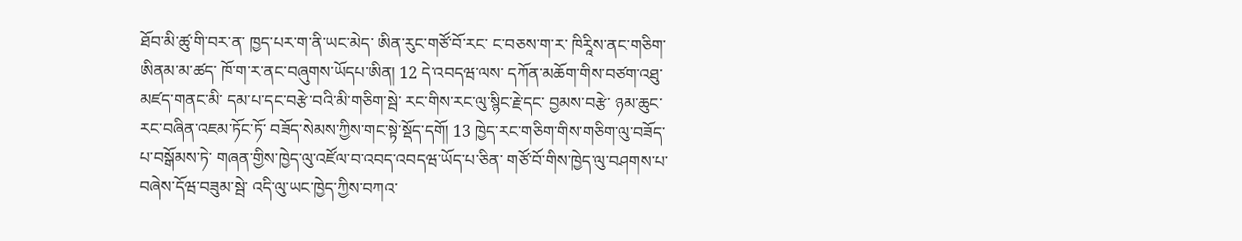ཐོབ་མི་ཚུ་གི་བར་ན་ ཁྱད་པར་ག་ནི་ཡང་མེད་ ཨིན་རུང་གཙོ་བོ་རང་ ང་བཅས་ག་ར་ ཁིརཱིས་ནང་གཅིག་ཨིནམ་མ་ཚད་ ཁོ་ག་ར་ནང་བཞུགས་ཡོདཔ་ཨིན། 12 དེ་འབདཝ་ལས་ དཀོན་མཆོག་གིས་བཙག་འཐུ་མཛད་གནང་མི་ དམ་པ་དང་བརྩེ་བའི་མི་གཅིག་སྦེ་ རང་གིས་རང་ལུ་སྙིང་རྗེ་དང་ བྱམས་བརྩེ་ ཉམ་ཆུང་ རང་བཞིན་འཇམ་ཏོང་ཏོ་ བཟོད་སེམས་ཀྱིས་གང་སྟེ་སྡོད་དགོ། 13 ཁྱེད་རང་གཅིག་གིས་གཅིག་ལུ་བཟོད་པ་བསྒོམས་ཏེ་ གཞན་གྱིས་ཁྱེད་ལུ་འཛོལ་བ་འབད་འབདཝ་ཡོད་པ་ཅིན་ གཙོ་བོ་གིས་ཁྱེད་ལུ་བཤགས་པ་བཞེས་དོཝ་བཟུམ་སྦེ་ འདི་ལུ་ཡང་ཁྱེད་ཀྱིས་བཀའ་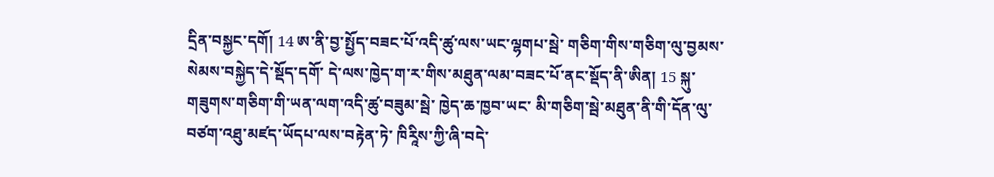དྲིན་བསྐྱང་དགོ། 14 ཨ་ནི་བྱ་སྤྱོད་བཟང་པོ་འདི་ཚུ་ལས་ཡང་ལྷགཔ་སྦེ་ གཅིག་གིས་གཅིག་ལུ་བྱམས་སེམས་བསྐྱེད་དེ་སྡོད་དགོ་ དེ་ལས་ཁྱེད་ག་ར་གིས་མཐུན་ལམ་བཟང་པོ་ནང་སྡོད་ནི་ཨིན། 15 སྐུ་གཟུགས་གཅིག་གི་ཡན་ལག་འདི་ཚུ་བཟུམ་སྦེ་ ཁྱེད་ཆ་ཁྱབ་ཡང་ མི་གཅིག་སྦེ་མཐུན་ནི་གི་དོན་ལུ་ བཙག་འཐུ་མཛད་ཡོདཔ་ལས་བརྟེན་ཏེ་ ཁིརཱིས་ཀྱི་ཞི་བདེ་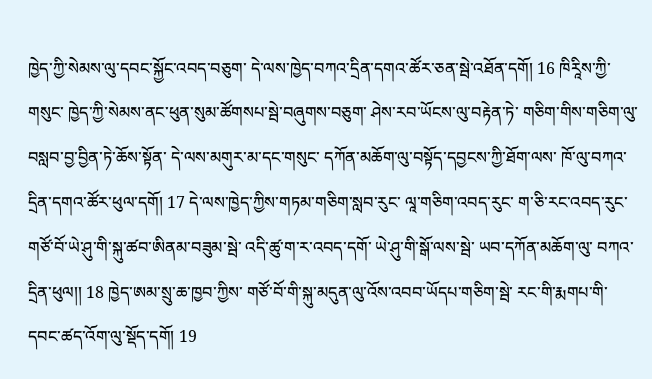ཁྱེད་ཀྱི་སེམས་ལུ་དབང་སྐྱོང་འབད་བཅུག་ དེ་ལས་ཁྱེད་བཀའ་དྲིན་དགའ་ཚོར་ཅན་སྦེ་འཐོན་དགོ། 16 ཁིརཱིས་ཀྱི་གསུང་ ཁྱེད་ཀྱི་སེམས་ནང་ཕུན་སུམ་ཚོགསཔ་སྦེ་བཞུགས་བཅུག་ ཤེས་རབ་ཡོངས་ལུ་བརྟེན་ཏེ་ གཅིག་གིས་གཅིག་ལུ་བསླབ་བྱ་བྱིན་ཏེ་ཆོས་སྟོན་ དེ་ལས་མགུར་མ་དང་གསུང་ དཀོན་མཆོག་ལུ་བསྟོད་དབྱངས་ཀྱི་ཐོག་ལས་ ཁོ་ལུ་བཀའ་དྲིན་དགའ་ཚོར་ཕུལ་དགོ། 17 དེ་ལས་ཁྱེད་ཀྱིས་གཏམ་གཅིག་སླབ་རུང་ ལཱ་གཅིག་འབད་རུང་ ག་ཅི་རང་འབད་རུང་ གཙོ་བོ་ཡེ་ཤུ་གི་སྐུ་ཚབ་ཨིནམ་བཟུམ་སྦེ་ འདི་ཚུ་ག་ར་འབད་དགོ་ ཡེ་ཤུ་གི་སྒོ་ལས་སྦེ་ ཡབ་དཀོན་མཆོག་ལུ་ བཀའ་དྲིན་ཕུལ།། 18 ཁྱེད་ཨམ་སྲུ་ཆ་ཁྱབ་ཀྱིས་ གཙོ་བོ་གི་སྐུ་མདུན་ལུ་འོས་འབབ་ཡོདཔ་གཅིག་སྦེ་ རང་གི་རྨགཔ་གི་དབང་ཚད་འོག་ལུ་སྡོད་དགོ། 19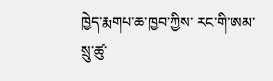ཁྱེད་རྨགཔ་ཆ་ཁྱབ་ཀྱིས་ རང་གི་ཨམ་སྲུ་ཚུ་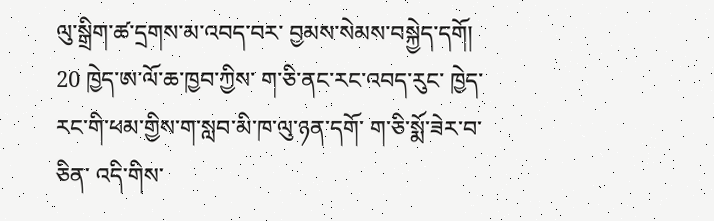ལུ་སྒྲིག་ཚ་དྲགས་མ་འབད་བར་ བྱམས་སེམས་བསྐྱེད་དགོ། 20 ཁྱེད་ཨ་ལོ་ཆ་ཁྱབ་ཀྱིས་ ག་ཅི་ནང་རང་འབད་རུང་ ཁྱེད་རང་གི་ཕམ་གྱིས་ག་སླབ་མི་ཁ་ལུ་ཉན་དགོ་ ག་ཅི་སྨོ་ཟེར་བ་ཅིན་ འདི་གིས་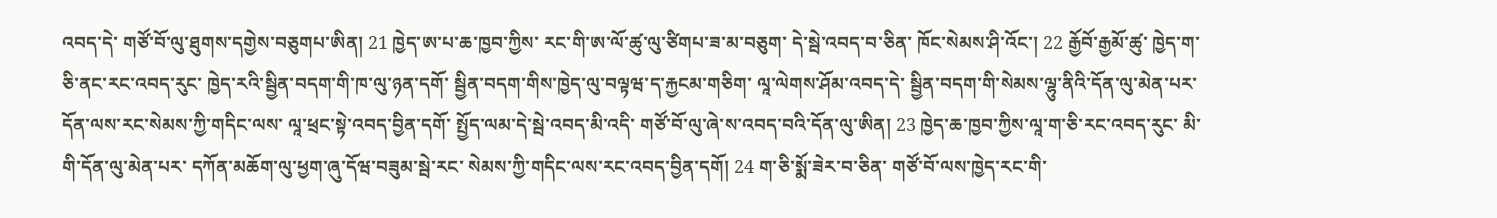འབད་དེ་ གཙོ་བོ་ལུ་ཐུགས་དགྱེས་བཅུགཔ་ཨིན། 21 ཁྱེད་ཨ་པ་ཆ་ཁྱབ་ཀྱིས་ རང་གི་ཨ་ལོ་ཚུ་ལུ་ཙིགཔ་ཟ་མ་བཅུག་ དེ་སྦེ་འབད་བ་ཅིན་ ཁོང་སེམས་ཤི་འོང་། 22 རྒྱོབོ་རྒྱམོ་ཚུ་ ཁྱེད་ག་ཅི་ནང་རང་འབད་རུང་ ཁྱེད་རའི་སྦྱིན་བདག་གི་ཁ་ལུ་ཉན་དགོ་ སྦྱིན་བདག་གིས་ཁྱེད་ལུ་བལྟཝ་ད་རྐྱངམ་གཅིག་ ལཱ་ལེགས་ཤོམ་འབད་དེ་ སྦྱིན་བདག་གི་སེམས་ལྷུ་ནིའི་དོན་ལུ་མེན་པར་ དོན་ལས་རང་སེམས་ཀྱི་གདིང་ལས་ ལཱ་ཕྲང་སྟེ་འབད་བྱིན་དགོ་ སྤྱོད་ལམ་དེ་སྦེ་འབད་མི་འདི་ གཙོ་བོ་ལུ་ཞེ་ས་འབད་བའི་དོན་ལུ་ཨིན། 23 ཁྱེད་ཆ་ཁྱབ་ཀྱིས་ལཱ་ག་ཅི་རང་འབད་རུང་ མི་གི་དོན་ལུ་མེན་པར་ དཀོན་མཆོག་ལུ་ཕྱག་ཞུ་དོཝ་བཟུམ་སྦེ་རང་ སེམས་ཀྱི་གདིང་ལས་རང་འབད་བྱིན་དགོ། 24 ག་ཅི་སྨོ་ཟེར་བ་ཅིན་ གཙོ་བོ་ལས་ཁྱེད་རང་གི་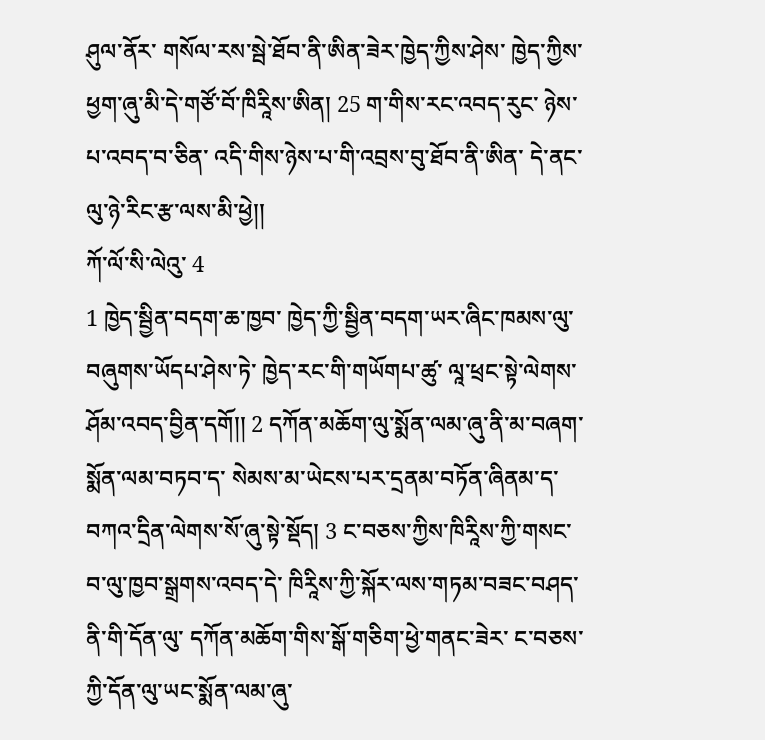ཤུལ་ནོར་ གསོལ་རས་སྦེ་ཐོབ་ནི་ཨིན་ཟེར་ཁྱེད་ཀྱིས་ཤེས་ ཁྱེད་ཀྱིས་ཕྱག་ཞུ་མི་དེ་གཙོ་བོ་ཁིརཱིས་ཨིན། 25 ག་གིས་རང་འབད་རུང་ ཉེས་པ་འབད་བ་ཅིན་ འདི་གིས་ཉེས་པ་གི་འབྲས་བུ་ཐོབ་ནི་ཨིན་ དེ་ནང་ལུ་ཉེ་རིང་རྩ་ལས་མི་ཕྱེ།།
ཀོ་ལོ་སི་ལེའུ་ 4
1 ཁྱེད་སྦྱིན་བདག་ཆ་ཁྱབ་ ཁྱེད་ཀྱི་སྦྱིན་བདག་ཡར་ཞིང་ཁམས་ལུ་བཞུགས་ཡོདཔ་ཤེས་ཏེ་ ཁྱེད་རང་གི་གཡོགཔ་ཚུ་ ལཱ་ཕྲང་སྟེ་ལེགས་ཤོམ་འབད་བྱིན་དགོ།། 2 དཀོན་མཆོག་ལུ་སྨོན་ལམ་ཞུ་ནི་མ་བཞག་ སྨོན་ལམ་བཏབ་ད་ སེམས་མ་ཡེངས་པར་དྲནམ་བཏོན་ཞིནམ་ད་ བཀའ་དྲིན་ལེགས་སོ་ཞུ་སྟེ་སྡོད། 3 ང་བཅས་ཀྱིས་ཁིརཱིས་ཀྱི་གསང་བ་ལུ་ཁྱབ་སྒྲགས་འབད་དེ་ ཁིརཱིས་ཀྱི་སྐོར་ལས་གཏམ་བཟང་བཤད་ནི་གི་དོན་ལུ་ དཀོན་མཆོག་གིས་སྒོ་གཅིག་ཕྱེ་གནང་ཟེར་ ང་བཅས་ཀྱི་དོན་ལུ་ཡང་སྨོན་ལམ་ཞུ་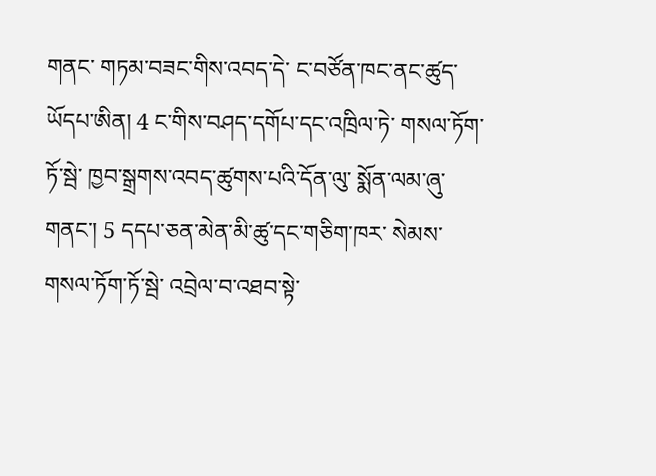གནང་ གཏམ་བཟང་གིས་འབད་དེ་ ང་བཙོན་ཁང་ནང་ཚུད་ཡོདཔ་ཨིན། 4 ང་གིས་བཤད་དགོཔ་དང་འཁྲིལ་ཏེ་ གསལ་ཏོག་ཏོ་སྦེ་ ཁྱབ་སྒྲགས་འབད་ཚུགས་པའི་དོན་ལུ་ སྨོན་ལམ་ཞུ་གནང་། 5 དདཔ་ཅན་མེན་མི་ཚུ་དང་གཅིག་ཁར་ སེམས་གསལ་ཏོག་ཏོ་སྦེ་ འབྲེལ་བ་འཐབ་སྟེ་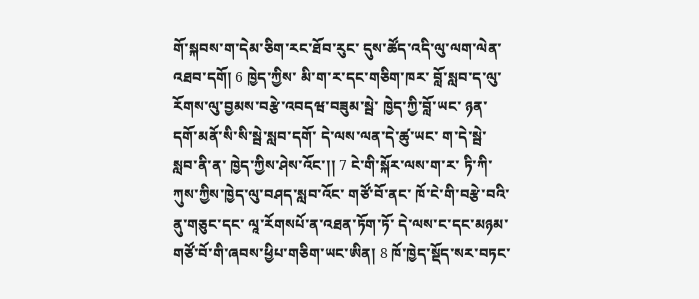གོ་སྐབས་ག་དེམ་ཅིག་རང་ཐོབ་རུང་ དུས་ཚོད་འདི་ལུ་ལག་ལེན་འཐབ་དགོ། 6 ཁྱེད་ཀྱིས་ མི་ག་ར་དང་གཅིག་ཁར་ བློ་སླབ་ད་ལུ་ རོགས་ལུ་བྱམས་བརྩེ་འབདཝ་བཟུམ་སྦེ་ ཁྱེད་ཀྱི་བློ་ཡང་ ཉན་དགོ་མནོ་སི་སི་སྦེ་སླབ་དགོ་ དེ་ལས་ལན་དེ་ཚུ་ཡང་ ག་དེ་སྦེ་སླབ་ནི་ན་ ཁྱེད་ཀྱིས་ཤེས་འོང་།། 7 ངེ་གི་སྐོར་ལས་ག་ར་ ཏི་ཀི་ཀུས་ཀྱིས་ཁྱེད་ལུ་བཤད་སླབ་འོང་ གཙོ་བོ་ནང་ ཁོ་ངེ་གི་བརྩེ་བའི་ནུ་གཅུང་དང་ ལཱ་རོགསཔོ་ན་འཐན་ཏོག་ཏོ་ དེ་ལས་ང་དང་མཉམ་གཙོ་བོ་གི་ཞབས་ཕྱིཔ་གཅིག་ཡང་ཨིན། 8 ཁོ་ཁྱེད་སྡོད་སར་བཏང་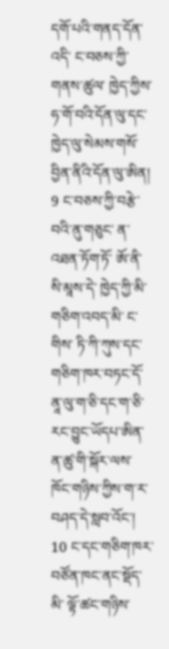དགོ་པའི་གནད་དོན་འདི་ ང་བཅས་ཀྱི་གནས་ཚུལ་ ཁྱེད་ཀྱིས་ཧ་གོ་བའི་དོན་ལུ་དང་ ཁྱེད་ལུ་སེམས་གསོ་བྱིན་ནིའི་དོན་ལུ་ཨིན། 9 ང་བཅས་ཀྱི་བརྩེ་བའི་ནུ་གཅུང་ ན་འཐན་ཏོག་ཏོ་ ཨོ་ནི་སི་མཱས་དེ་ ཁྱེད་ཀྱི་མི་གཅིག་འབད་མི་ ང་གིས་ ཏི་ཀི་ཀུས་དང་གཅིག་ཁར་བཏང་དོ་ ནཱ་ལུ་ག་ཅི་དང་ག་ཅི་རང་བྱུང་ཡོདཔ་ཨིན་ན་ཚུ་གི་སྐོར་ལས་ ཁོང་གཉིས་ཀྱིས་ག་ར་བཤད་དེ་སླབ་འོང་། 10 ང་དང་གཅིག་ཁར་བཙོན་ཁང་ནང་སྡོད་མི་ ལྟོ་ཚང་གཉིས་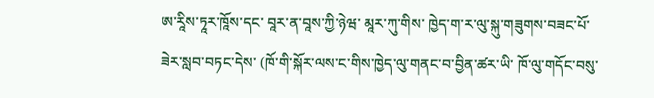ཨ་རཱིས་ཏཱར་ཁཱོས་དང་ བཱར་ན་བཱས་ཀྱི་ཉེཝ་ མཱར་ཀུ་གིས་ ཁྱེད་ག་ར་ལུ་སྐུ་གཟུགས་བཟང་པོ་ཟེར་སླབ་བཏང་དེས་ (ཁོ་གི་སྐོར་ལས་ང་གིས་ཁྱེད་ལུ་གནང་བ་བྱིན་ཚར་ཡི་ ཁོ་ལུ་གདོང་བསུ་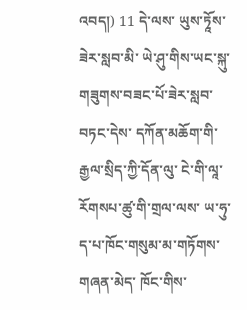འབད།) 11 དེ་ལས་ ཡུས་ཏཱོས་ཟེར་སླབ་མི་ ཡེ་ཤུ་གིས་ཡང་སྐུ་གཟུགས་བཟང་པོ་ཟེར་སླབ་བཏང་དེས་ དཀོན་མཆོག་གི་རྒྱལ་སྲིད་ཀྱི་དོན་ལུ་ ངེ་གི་ལཱ་རོགསཔ་ཚུ་གི་གྲལ་ལས་ ཡ་ཧུ་ད་པ་ཁོང་གསུམ་མ་གཏོགས་གཞན་མེད་ ཁོང་གིས་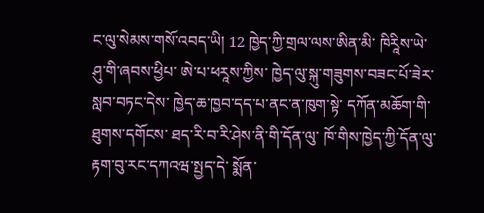ང་ལུ་སེམས་གསོ་འབད་ཡི། 12 ཁྱེད་ཀྱི་གྲལ་ལས་ཨིན་མི་ ཁིརཱིས་ཡེ་ཤུ་གི་ཞབས་ཕྱིཔ་ ཨེ་པ་ཕརཱས་ཀྱིས་ ཁྱེད་ལུ་སྐུ་གཟུགས་བཟང་པོ་ཟེར་སླབ་བཏང་དེས་ ཁྱེད་ཆ་ཁྱབ་དད་པ་ནང་ན་ཁུག་སྟེ་ དཀོན་མཆོག་གི་ཐུགས་དགོངས་ ཐད་རི་བ་རི་ཤེས་ནི་གི་དོན་ལུ་ ཁོ་གིས་ཁྱེད་ཀྱི་དོན་ལུ་ རྟག་བུ་རང་དཀའཝ་སྤྱད་དེ་ སྨོན་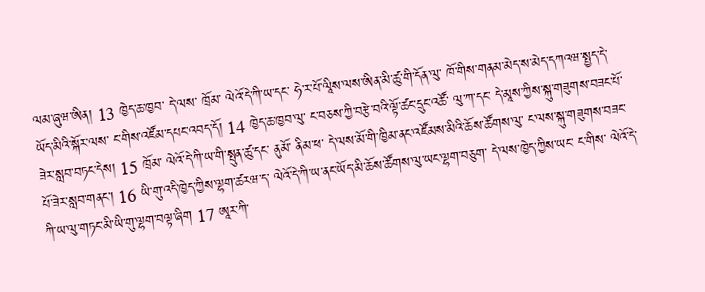ལམ་ཞུཝ་ཨིན། 13 ཁྱེད་ཆ་ཁྱབ་ དེ་ལས་ ཁྲོམ་ ལེའོ་དེ་ཀི་ཡ་དང་ ཧེ་ར་པོ་ལཱིས་ལས་ཨིན་མི་ཚུ་གི་དོན་ལུ་ ཁོ་གིས་གནམ་མེད་ས་མེད་དཀའཝ་སྤྱད་དེ་ ཡོད་མིའི་སྐོར་ལས་ ང་གིས་འཛོམ་དཔང་འབད་དོ། 14 ཁྱེད་ཆ་ཁྱབ་ལུ་ ང་བཅས་ཀྱི་བརྩེ་བའི་ལྟོ་ཚང་དྲུང་འཚོ་ ལུ་ཀ་དང་ དེ་མཱས་ཀྱིས་སྐུ་གཟུགས་བཟང་པོ་ཟེར་སླབ་བཏང་དེས། 15 ཁྲོམ་ ལེའོ་དེ་ཀི་ཡ་གི་སྤུན་ཚུ་དང་ ནུམོ་ ནིམ་ཕ་ དེ་ལས་མོ་གི་ཁྱིམ་ནང་འཛོམས་མིའི་ཆོས་ཚོགས་ལུ་ ང་ལས་སྐུ་གཟུགས་བཟང་པོ་ཟེར་སླབ་གནང་། 16 ཡི་གུ་འདི་ཁྱེད་ཀྱིས་ལྷག་ཚརཝ་ད་ ལེའོ་དེ་ཀི་ཡ་ནང་ཡོད་མི་ཆོས་ཚོགས་ལུ་ཡང་ལྷག་བཅུག་ དེ་ལས་ཁྱེད་ཀྱིས་ཡང་ ང་གིས་ ལེའོ་དེ་ཀི་ཡ་ལུ་གཏང་མི་ཡི་གུ་ལྷག་བལྟ་ཞིག 17 ཨཱར་ཀི་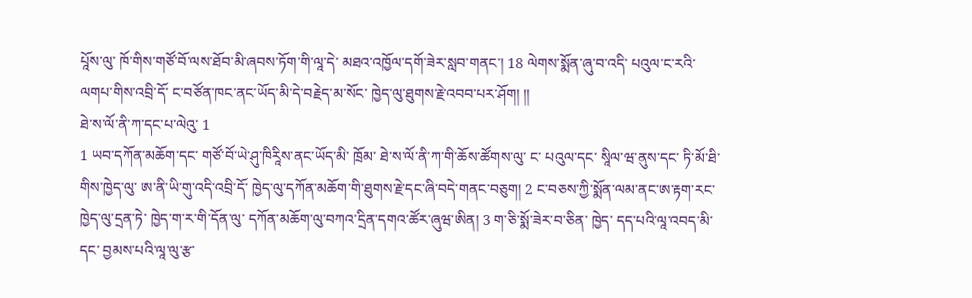པཱོས་ལུ་ ཁོ་གིས་གཙོ་བོ་ལས་ཐོབ་མི་ཞབས་ཏོག་གི་ལཱ་དེ་ མཐའ་འཁྱོལ་དགོ་ཟེར་སླབ་གནང་། 18 ལེགས་སྨོན་ཞུ་བ་འདི་ པའུལ་ང་རའི་ལགཔ་གིས་འབྲི་དོ་ ང་བཙོན་ཁང་ནང་ཡོད་མི་དེ་བརྗེད་མ་སོང་ ཁྱེད་ལུ་ཐུགས་རྗེ་འབབ་པར་ཤོག། །།
ཐེ་ས་ལོ་ནི་ཀ་དང་པ་ལེའུ་ 1
1 ཡབ་དཀོན་མཆོག་དང་ གཙོ་བོ་ཡེ་ཤུ་ཁིརཱིས་ནང་ཡོད་མི་ ཁྲོམ་ ཐེ་ས་ལོ་ནི་ཀ་གི་ཆོས་ཚོགས་ལུ་ ང་ པའུལ་དང་ སཱིལ་ཝ་ནུས་དང་ ཏི་མོ་ཐི་གིས་ཁྱེད་ལུ་ ཨ་ནི་ཡི་གུ་འདི་འབྲི་དོ་ ཁྱེད་ལུ་དཀོན་མཆོག་གི་ཐུགས་རྗེ་དང་ཞི་བདེ་གནང་བཅུག། 2 ང་བཅས་ཀྱི་སྨོན་ལམ་ནང་ཨ་རྟག་རང་ཁྱེད་ལུ་དྲན་ཏེ་ ཁྱེད་ག་ར་གི་དོན་ལུ་ དཀོན་མཆོག་ལུ་བཀའ་དྲིན་དགའ་ཚོར་ཞུཝ་ཨིན། 3 ག་ཅི་སྨོ་ཟེར་བ་ཅིན་ ཁྱེད་ དད་པའི་ལཱ་འབད་མི་དང་ བྱམས་པའི་ལཱ་ལུ་རྩ་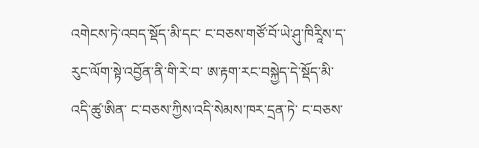འགེངས་ཏེ་འབད་སྡོད་མི་དང་ ང་བཅས་གཙོ་བོ་ཡེ་ཤུ་ཁིརཱིས་ད་རུང་ལོག་སྟེ་འབྱོན་ནི་གི་རེ་བ་ ཨ་རྟག་རང་བསྐྱེད་དེ་སྡོད་མི་འདི་ཚུ་ཨིན་ ང་བཅས་ཀྱིས་འདི་སེམས་ཁར་དྲན་ཏེ་ ང་བཅས་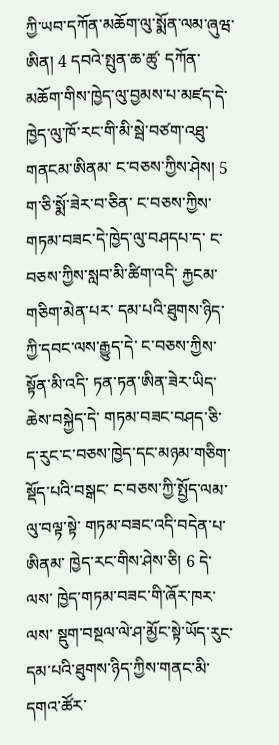ཀྱི་ཡབ་དཀོན་མཆོག་ལུ་སྨོན་ལམ་ཞུཝ་ཨིན། 4 དབའེ་སྤུན་ཆ་ཚུ་ དཀོན་མཆོག་གིས་ཁྱེད་ལུ་བྱམས་པ་མཛད་དེ་ ཁྱེད་ལུ་ཁོ་རང་གི་མི་སྦེ་བཙག་འཐུ་གནངམ་ཨིནམ་ ང་བཅས་ཀྱིས་ཤེས། 5 ག་ཅི་སྨོ་ཟེར་བ་ཅིན་ ང་བཅས་ཀྱིས་གཏམ་བཟང་དེ་ཁྱེད་ལུ་བཤདཔ་ད་ ང་བཅས་ཀྱིས་སླབ་མི་ཚིག་འདི་ རྐྱངམ་གཅིག་མེན་པར་ དམ་པའི་ཐུགས་ཉིད་ཀྱི་དབང་ལས་རྒྱུད་དེ་ ང་བཅས་ཀྱིས་སྟོན་མི་འདི་ ཏན་ཏན་ཨིན་ཟེར་ཡིད་ཆེས་བསྐྱེད་དེ་ གཏམ་བཟང་བཤད་ཅི་ ད་རུང་ང་བཅས་ཁྱེད་དང་མཉམ་གཅིག་སྡོད་པའི་བསྒང་ ང་བཅས་ཀྱི་སྤྱོད་ལམ་ལུ་བལྟ་སྟེ་ གཏམ་བཟང་འདི་བདེན་པ་ཨིནམ་ ཁྱེད་རང་གིས་ཤེས་ཅི། 6 དེ་ལས་ ཁྱེད་གཏམ་བཟང་གི་ཞོར་ཁར་ལས་ སྡུག་བསྔལ་ལེ་ཤ་མྱོང་སྟེ་ཡོད་རུང་ དམ་པའི་ཐུགས་ཉིད་ཀྱིས་གནང་མི་དགའ་ཚོར་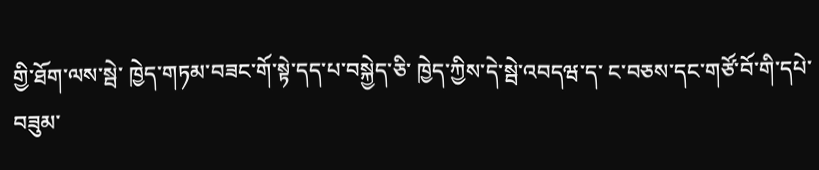གྱི་ཐོག་ལས་སྦེ་ ཁྱེད་གཏམ་བཟང་གོ་སྟེ་དད་པ་བསྐྱེད་ཅི་ ཁྱེད་ཀྱིས་དེ་སྦེ་འབདཝ་ད་ ང་བཅས་དང་གཙོ་བོ་གི་དཔེ་བཟུམ་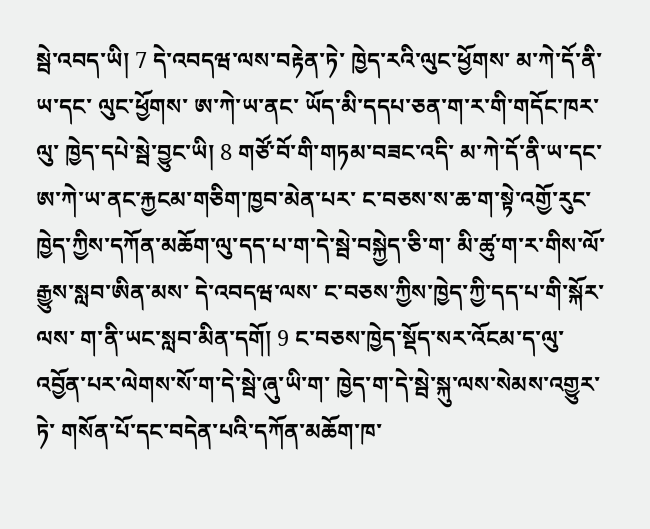སྦེ་འབད་ཡི། 7 དེ་འབདཝ་ལས་བརྟེན་ཏེ་ ཁྱེད་རའི་ལུང་ཕྱོགས་ མ་ཀེ་དོ་ནི་ཡ་དང་ ལུང་ཕྱོགས་ ཨ་ཀེ་ཡ་ནང་ ཡོད་མི་དདཔ་ཅན་ག་ར་གི་གདོང་ཁར་ལུ་ ཁྱེད་དཔེ་སྦེ་བྱུང་ཡི། 8 གཙོ་བོ་གི་གཏམ་བཟང་འདི་ མ་ཀེ་དོ་ནི་ཡ་དང་ ཨ་ཀེ་ཡ་ནང་རྐྱངམ་གཅིག་ཁྱབ་མེན་པར་ ང་བཅས་ས་ཆ་ག་སྟེ་འགྱོ་རུང་ ཁྱེད་ཀྱིས་དཀོན་མཆོག་ལུ་དད་པ་ག་དེ་སྦེ་བསྐྱེད་ཅི་ག་ མི་ཚུ་ག་ར་གིས་ལོ་རྒྱུས་སླབ་ཨིན་མས་ དེ་འབདཝ་ལས་ ང་བཅས་ཀྱིས་ཁྱེད་ཀྱི་དད་པ་གི་སྐོར་ལས་ ག་ནི་ཡང་སླབ་མིན་དགོ། 9 ང་བཅས་ཁྱེད་སྡོད་སར་འོངམ་ད་ལུ་ འབྱོན་པར་ལེགས་སོ་ག་དེ་སྦེ་ཞུ་ཡི་ག་ ཁྱེད་ག་དེ་སྦེ་སྐུ་ལས་སེམས་འགྱུར་ཏེ་ གསོན་པོ་དང་བདེན་པའི་དཀོན་མཆོག་ཁ་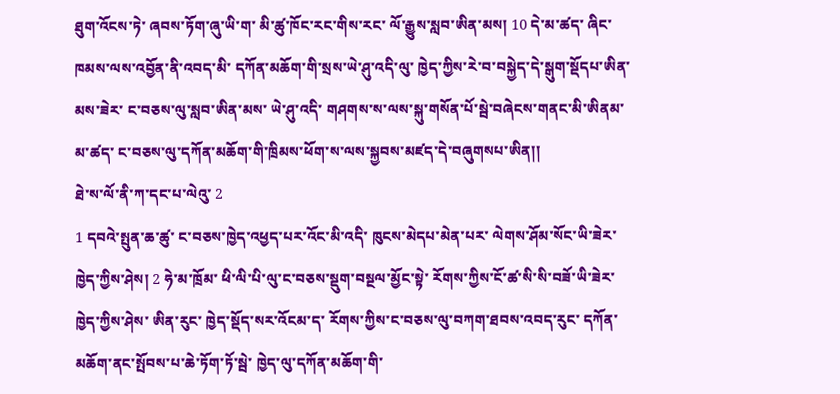ཐུག་འོངས་ཏེ་ ཞབས་ཏོག་ཞུ་ཡི་ག་ མི་ཚུ་ཁོང་རང་གིས་རང་ ལོ་རྒྱུས་སླབ་ཨིན་མས། 10 དེ་མ་ཚད་ ཞིང་ཁམས་ལས་འབྱོན་ནི་འབད་མི་ དཀོན་མཆོག་གི་སྲས་ཡེ་ཤུ་འདི་ལུ་ ཁྱེད་ཀྱིས་རེ་བ་བསྐྱེད་དེ་སྒུག་སྡོདཔ་ཨིན་མས་ཟེར་ ང་བཅས་ལུ་སླབ་ཨིན་མས་ ཡེ་ཤུ་འདི་ གཤགས་ས་ལས་སྐུ་གསོན་པོ་སྦེ་བཞེངས་གནང་མི་ཨིནམ་མ་ཚད་ ང་བཅས་ལུ་དཀོན་མཆོག་གི་ཁྲིམས་ཕོག་ས་ལས་སྐྱབས་མཛད་དེ་བཞུགསཔ་ཨིན།།
ཐེ་ས་ལོ་ནི་ཀ་དང་པ་ལེའུ་ 2
1 དབའེ་སྤུན་ཆ་ཚུ་ ང་བཅས་ཁྱེད་འཕྱད་པར་འོང་མི་འདི་ ཁུངས་མེདཔ་མེན་པར་ ལེགས་ཤོམ་སོང་ཡི་ཟེར་ཁྱེད་ཀྱིས་ཤེས། 2 ཧེ་མ་ཁྲོམ་ ཕི་ལི་པི་ལུ་ང་བཅས་སྡུག་བསྔལ་མྱོང་སྟེ་ རོགས་ཀྱིས་ངོ་ཚ་སི་སི་བཟོ་ཡི་ཟེར་ཁྱེད་ཀྱིས་ཤེས་ ཨིན་རུང་ ཁྱེད་སྡོད་སར་འོངམ་ད་ རོགས་ཀྱིས་ང་བཅས་ལུ་བཀག་ཐབས་འབད་རུང་ དཀོན་མཆོག་ནང་སྤོབས་པ་ཆེ་ཏོག་ཏོ་སྦེ་ ཁྱེད་ལུ་དཀོན་མཆོག་གི་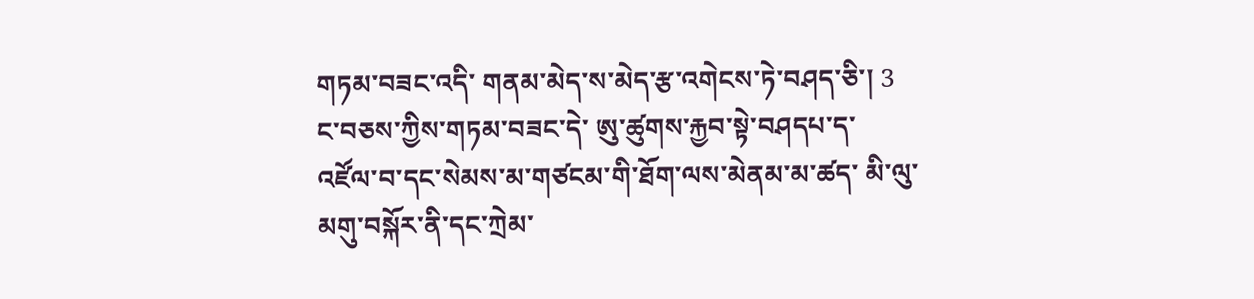གཏམ་བཟང་འདི་ གནམ་མེད་ས་མེད་རྩ་འགེངས་ཏེ་བཤད་ཅི་། 3 ང་བཅས་ཀྱིས་གཏམ་བཟང་དེ་ ཨུ་ཚུགས་རྐྱབ་སྟེ་བཤདཔ་ད་ འཛོལ་བ་དང་སེམས་མ་གཙངམ་གི་ཐོག་ལས་མེནམ་མ་ཚད་ མི་ལུ་མགུ་བསྐོར་ནི་དང་ཀྲེམ་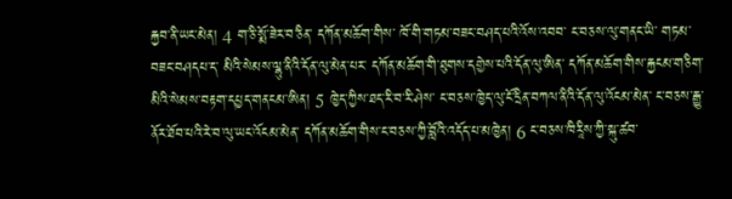རྐྱབ་ནི་ཡང་མེན། 4 ག་ཅི་སྨོ་ཟེར་བ་ཅིན་ དཀོན་མཆོག་གིས་ ཁོ་གི་གཏམ་བཟང་བཤད་པའི་འོས་འབབ་ ང་བཅས་ལུ་གནང་ཡི་ གཏམ་བཟང་བཤདཔ་ད་ མིའི་སེམས་ལྷུ་ནིའི་དོན་ལུ་མེན་པར་ དཀོན་མཆོག་གི་ཐུགས་དགྱེས་པའི་དོན་ལུ་ཨིན་ དཀོན་མཆོག་གིས་རྐྱངམ་གཅིག་ མིའི་སེམས་བརྟག་དཔྱད་གནངམ་ཨིན། 5 ཁྱེད་ཀྱིས་ཐད་རི་བ་རི་ཤེས་ ང་བཅས་ཁྱེད་ལུ་ངོ་དྲིན་བཀལ་ནིའི་དོན་ལུ་འོངམ་མེན་ ང་བཅས་རྒྱུ་ནོར་ཐོབ་པའི་རེ་བ་ལུ་ཡང་འོངམ་མེན་ དཀོན་མཆོག་གིས་ང་བཅས་ཀྱི་བློའི་འདོད་པ་མཁྱེན། 6 ང་བཅས་ཁིརཱིས་ཀྱི་སྐུ་ཚབ་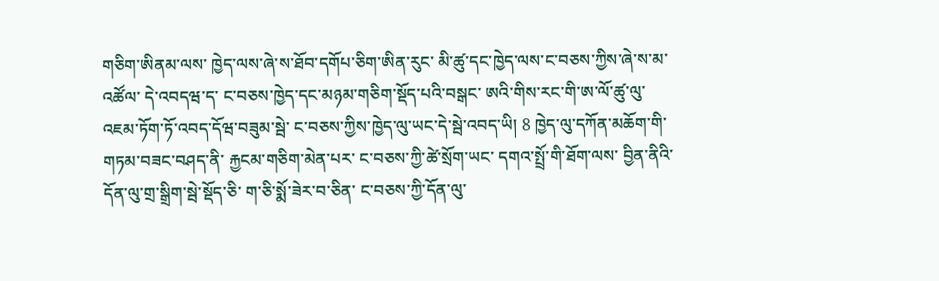གཅིག་ཨིནམ་ལས་ ཁྱེད་ལས་ཞེ་ས་ཐོབ་དགོཔ་ཅིག་ཨིན་རུང་ མི་ཚུ་དང་ཁྱེད་ལས་ང་བཅས་ཀྱིས་ཞེ་ས་མ་འཚོལ་ དེ་འབདཝ་ད་ ང་བཅས་ཁྱེད་དང་མཉམ་གཅིག་སྡོད་པའི་བསྒང་ ཨའི་གིས་རང་གི་ཨ་ལོ་ཚུ་ལུ་ འཇམ་ཏོག་ཏོ་འབད་དོཝ་བཟུམ་སྦེ་ ང་བཅས་ཀྱིས་ཁྱེད་ལུ་ཡང་དེ་སྦེ་འབད་ཡི། 8 ཁྱེད་ལུ་དཀོན་མཆོག་གི་གཏམ་བཟང་བཤད་ནི་ རྐྱངམ་གཅིག་མེན་པར་ ང་བཅས་ཀྱི་ཚེ་སྲོག་ཡང་ དགའ་སྤྲོ་གི་ཐོག་ལས་ བྱིན་ནིའི་དོན་ལུ་གྲ་སྒྲིག་སྦེ་སྡོད་ཅི་ ག་ཅི་སྨོ་ཟེར་བ་ཅིན་ ང་བཅས་ཀྱི་དོན་ལུ་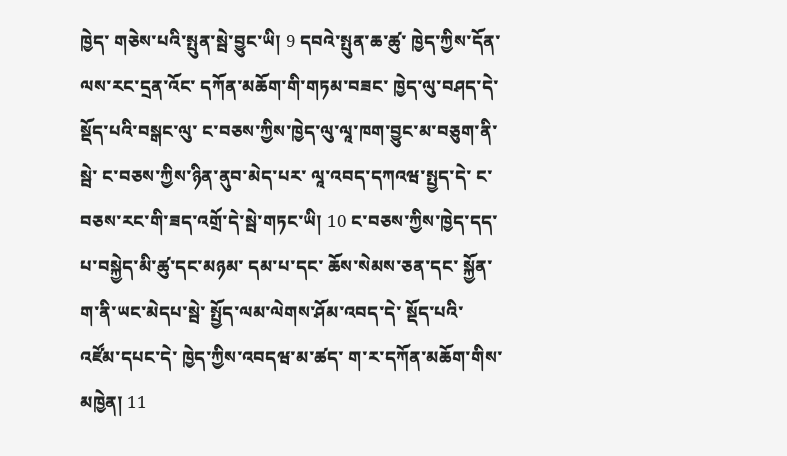ཁྱེད་ གཅེས་པའི་སྤུན་སྦེ་བྱུང་ཡི། 9 དབའེ་སྤུན་ཆ་ཚུ་ ཁྱེད་ཀྱིས་དོན་ལས་རང་དྲན་འོང་ དཀོན་མཆོག་གི་གཏམ་བཟང་ ཁྱེད་ལུ་བཤད་དེ་སྡོད་པའི་བསྒང་ལུ་ ང་བཅས་ཀྱིས་ཁྱེད་ལུ་ལཱ་ཁག་བྱུང་མ་བཅུག་ནི་སྦེ་ ང་བཅས་ཀྱིས་ཉིན་ནུབ་མེད་པར་ ལཱ་འབད་དཀའཝ་སྤྱད་དེ་ ང་བཅས་རང་གི་ཟད་འགྲོ་དེ་སྦེ་གཏང་ཡི། 10 ང་བཅས་ཀྱིས་ཁྱེད་དད་པ་བསྐྱེད་མི་ཚུ་དང་མཉམ་ དམ་པ་དང་ ཆོས་སེམས་ཅན་དང་ སྐྱོན་ག་ནི་ཡང་མེདཔ་སྦེ་ སྤྱོད་ལམ་ལེགས་ཤོམ་འབད་དེ་ སྡོད་པའི་འཛོམ་དཔང་དེ་ ཁྱེད་ཀྱིས་འབདཝ་མ་ཚད་ ག་ར་དཀོན་མཆོག་གིས་མཁྱེན། 11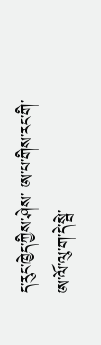ད་རུང་ཁྱེད་ཀྱིས་ཤེས་ ཨ་པ་གིས་རང་གི་ཨ་ལོ་ལུ་ག་དེ་སྦེ་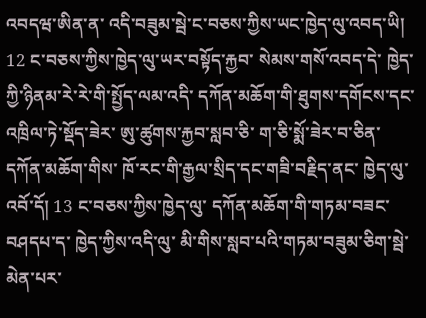འབདཝ་ཨིན་ན་ འདི་བཟུམ་སྦེ་ང་བཅས་ཀྱིས་ཡང་ཁྱེད་ལུ་འབད་ཡི། 12 ང་བཅས་ཀྱིས་ཁྱེད་ལུ་ཡར་བསྟོད་རྐྱབ་ སེམས་གསོ་འབད་དེ་ ཁྱེད་ཀྱི་ཉིནམ་རེ་རེ་གི་སྤྱོད་ལམ་འདི་ དཀོན་མཆོག་གི་ཐུགས་དགོངས་དང་འཁྲིལ་ཏེ་སྡོད་ཟེར་ ཨུ་ཚུགས་རྐྱབ་སླབ་ཅི་ ག་ཅི་སྨོ་ཟེར་བ་ཅིན་ དཀོན་མཆོག་གིས་ ཁོ་རང་གི་རྒྱལ་སྲིད་དང་གཟི་བརྗིད་ནང་ ཁྱེད་ལུ་འབོ་དོ། 13 ང་བཅས་ཀྱིས་ཁྱེད་ལུ་ དཀོན་མཆོག་གི་གཏམ་བཟང་བཤདཔ་ད་ ཁྱེད་ཀྱིས་འདི་ལུ་ མི་གིས་སླབ་པའི་གཏམ་བཟུམ་ཅིག་སྦེ་མེན་པར་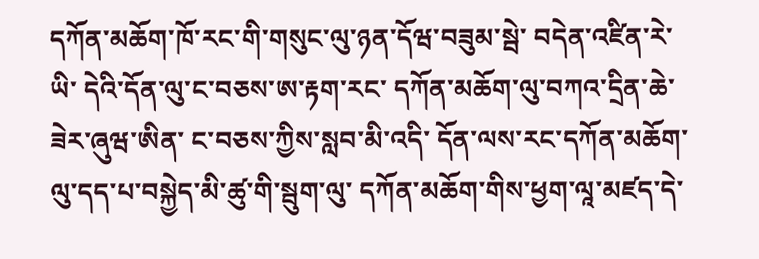དཀོན་མཆོག་ཁོ་རང་གི་གསུང་ལུ་ཉན་དོཝ་བཟུམ་སྦེ་ བདེན་འཛིན་རེ་ཡི་ དེའི་དོན་ལུ་ང་བཅས་ཨ་རྟག་རང་ དཀོན་མཆོག་ལུ་བཀའ་དྲིན་ཆེ་ཟེར་ཞུཝ་ཨིན་ ང་བཅས་ཀྱིས་སླབ་མི་འདི་ དོན་ལས་རང་དཀོན་མཆོག་ལུ་དད་པ་བསྐྱེད་མི་ཚུ་གི་སྦུག་ལུ་ དཀོན་མཆོག་གིས་ཕྱག་ལཱ་མཛད་དེ་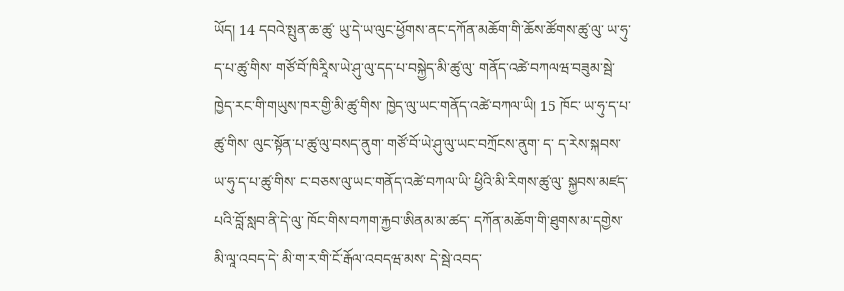ཡོད། 14 དབའེ་སྤུན་ཆ་ཚུ་ ཡུ་དེ་ཡ་ལུང་ཕྱོགས་ནང་དཀོན་མཆོག་གི་ཆོས་ཚོགས་ཚུ་ལུ་ ཡ་ཧུ་ད་པ་ཚུ་གིས་ གཙོ་བོ་ཁིརཱིས་ཡེ་ཤུ་ལུ་དད་པ་བསྐྱེད་མི་ཚུ་ལུ་ གནོད་འཚེ་བཀལཝ་བཟུམ་སྦེ་ ཁྱེད་རང་གི་གཡུས་ཁར་གྱི་མི་ཚུ་གིས་ ཁྱེད་ལུ་ཡང་གནོད་འཚེ་བཀལ་ཡི། 15 ཁོང་ ཡ་ཧུ་ད་པ་ཚུ་གིས་ ལུང་སྟོན་པ་ཚུ་ལུ་བསད་ནུག་ གཙོ་བོ་ཡེ་ཤུ་ལུ་ཡང་བཀྲོངས་ནུག་ ད་ ད་རེས་སྐབས་ ཡ་ཧུ་ད་པ་ཚུ་གིས་ ང་བཅས་ལུ་ཡང་གནོད་འཚེ་བཀལ་ཡི་ ཕྱིའི་མི་རིགས་ཚུ་ལུ་ སྐྱབས་མཛད་པའི་བློ་སླབ་ནི་དེ་ལུ་ ཁོང་གིས་བཀག་རྐྱབ་ཨིནམ་མ་ཚད་ དཀོན་མཆོག་གི་ཐུགས་མ་དགྱེས་མི་ལཱ་འབད་དེ་ མི་ག་ར་གི་ངོ་རྒོལ་འབདཝ་མས་ དེ་སྦེ་འབད་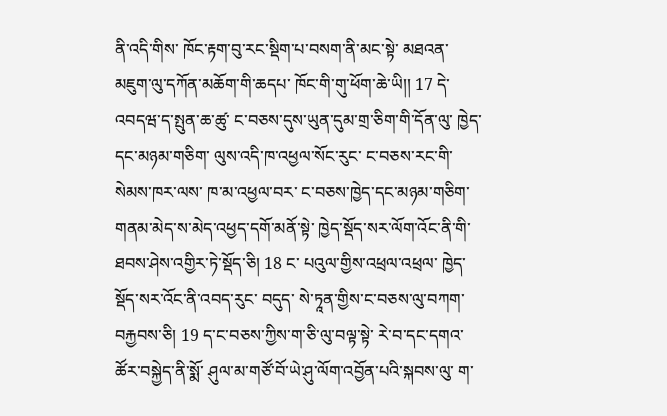ནི་འདི་གིས་ ཁོང་རྟག་བུ་རང་སྡིག་པ་བསག་ནི་མང་སྟེ་ མཐའན་མཇུག་ལུ་དཀོན་མཆོག་གི་ཆདཔ་ ཁོང་གི་གུ་ཕོག་ཆེ་ཡི།། 17 དེ་འབདཝ་ད་སྤུན་ཆ་ཚུ་ ང་བཅས་དུས་ཡུན་དུམ་གྲ་ཅིག་གི་དོན་ལུ་ ཁྱེད་དང་མཉམ་གཅིག་ ལུས་འདི་ཁ་འཕྱལ་སོང་རུང་ ང་བཅས་རང་གི་སེམས་ཁར་ལས་ ཁ་མ་འཕྱལ་བར་ ང་བཅས་ཁྱེད་དང་མཉམ་གཅིག་ གནམ་མེད་ས་མེད་འཕྱད་དགོ་མནོ་སྟེ་ ཁྱེད་སྡོད་སར་ལོག་འོང་ནི་གི་ཐབས་ཤེས་འགྱིར་ཏེ་སྡོད་ཅི། 18 ང་ པའུལ་གྱིས་འཕྲལ་འཕྲལ་ ཁྱེད་སྡོད་སར་འོང་ནི་འབད་རུང་ བདུད་ སེ་ཏཱན་གྱིས་ང་བཅས་ལུ་བཀག་བརྐྱབས་ཅི། 19 ད་ང་བཅས་ཀྱིས་ག་ཅི་ལུ་བལྟ་སྟེ་ རེ་བ་དང་དགའ་ཚོར་བསྐྱེད་ནི་སྨོ་ ཤུལ་མ་གཙོ་བོ་ཡེ་ཤུ་ལོག་འབྱོན་པའི་སྐབས་ལུ་ ག་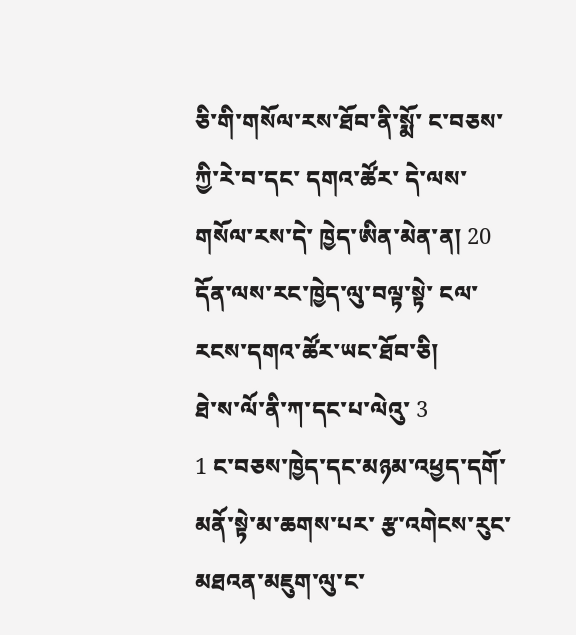ཅི་གི་གསོལ་རས་ཐོབ་ནི་སྨོ་ ང་བཅས་ཀྱི་རེ་བ་དང་ དགའ་ཚོར་ དེ་ལས་གསོལ་རས་དེ་ ཁྱེད་ཨིན་མེན་ན། 20 དོན་ལས་རང་ཁྱེད་ལུ་བལྟ་སྟེ་ ངལ་རངས་དགའ་ཚོར་ཡང་ཐོབ་ཅི།
ཐེ་ས་ལོ་ནི་ཀ་དང་པ་ལེའུ་ 3
1 ང་བཅས་ཁྱེད་དང་མཉམ་འཕྱད་དགོ་མནོ་སྟེ་མ་ཆགས་པར་ རྩ་འགེངས་རུང་ མཐའན་མཇུག་ལུ་ང་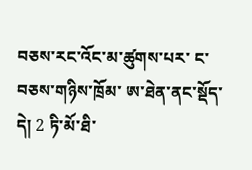བཅས་རང་འོང་མ་ཚུགས་པར་ ང་བཅས་གཉིས་ཁྲོམ་ ཨ་ཐེན་ནང་སྡོད་དེ། 2 ཏི་མོ་ཐི་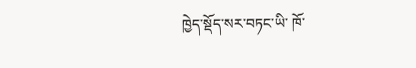ཁྱེད་སྡོད་སར་བཏང་ཡི་ ཁོ་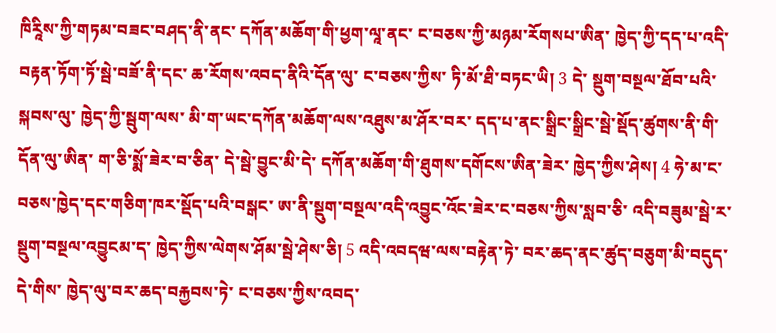ཁིརཱིས་ཀྱི་གཏམ་བཟང་བཤད་ནི་ནང་ དཀོན་མཆོག་གི་ཕྱག་ལཱ་ནང་ ང་བཅས་ཀྱི་མཉམ་རོགསཔ་ཨིན་ ཁྱེད་ཀྱི་དད་པ་འདི་བརྟན་ཏོག་ཏོ་སྦེ་བཟོ་ནི་དང་ ཆ་རོགས་འབད་ནིའི་དོན་ལུ་ ང་བཅས་ཀྱིས་ ཏི་མོ་ཐི་བཏང་ཡི། 3 དེ་ སྡུག་བསྔལ་ཐོབ་པའི་སྐབས་ལུ་ ཁྱེད་ཀྱི་སྦུག་ལས་ མི་ག་ཡང་དཀོན་མཆོག་ལས་འཐུས་མ་ཤོར་བར་ དད་པ་ནང་སྒྲིང་སྒྲིང་སྦེ་སྡོད་ཚུགས་ནི་གི་དོན་ལུ་ཨིན་ ག་ཅི་སྨོ་ཟེར་བ་ཅིན་ དེ་སྦེ་བྱུང་མི་དེ་ དཀོན་མཆོག་གི་ཐུགས་དགོངས་ཨིན་ཟེར་ ཁྱེད་ཀྱིས་ཤེས། 4 ཧེ་མ་ང་བཅས་ཁྱེད་དང་གཅིག་ཁར་སྡོད་པའི་བསྒང་ ཨ་ནི་སྡུག་བསྔལ་འདི་འབྱུང་འོང་ཟེར་ང་བཅས་ཀྱིས་སླབ་ཅི་ འདི་བཟུམ་སྦེ་ར་སྡུག་བསྔལ་འབྱུངམ་ད་ ཁྱེད་ཀྱིས་ལེགས་ཤོམ་སྦེ་ཤེས་ཅི། 5 འདི་འབདཝ་ལས་བརྟེན་ཏེ་ བར་ཆད་ནང་ཚུད་བཅུག་མི་བདུད་དེ་གིས་ ཁྱེད་ལུ་བར་ཆད་བརྐྱབས་ཏེ་ ང་བཅས་ཀྱིས་འབད་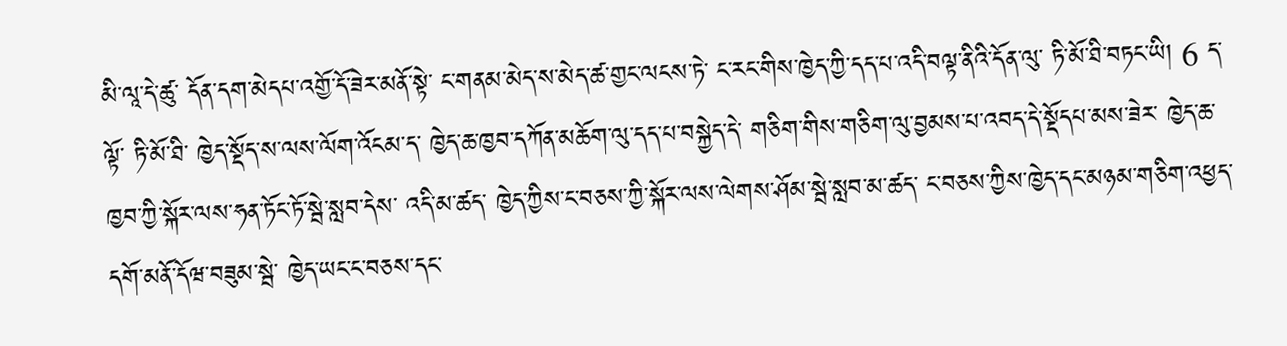མི་ལཱ་དེ་ཚུ་ དོན་དག་མེདཔ་འགྱོ་དོ་ཟེར་མནོ་སྟེ་ ང་གནམ་མེད་ས་མེད་ཚ་གྱང་ལངས་ཏེ་ ང་རང་གིས་ཁྱེད་ཀྱི་དད་པ་འདི་བལྟ་ནིའི་དོན་ལུ་ ཏི་མོ་ཐི་བཏང་ཡི། 6 ད་ལྟོ་ ཏི་མོ་ཐི་ ཁྱེད་སྡོད་ས་ལས་ལོག་འོངམ་ད་ ཁྱེད་ཆ་ཁྱབ་དཀོན་མཆོག་ལུ་དད་པ་བསྐྱེད་དེ་ གཅིག་གིས་གཅིག་ལུ་བྱམས་པ་འབད་དེ་སྡོདཔ་མས་ཟེར་ ཁྱེད་ཆ་ཁྱབ་ཀྱི་སྐོར་ལས་ཧན་ཏོང་ཏོ་སྦེ་སླབ་དེས་ འདི་མ་ཚད་ ཁྱེད་ཀྱིས་ང་བཅས་ཀྱི་སྐོར་ལས་ལེགས་ཤོམ་སྦེ་སླབ་མ་ཚད་ ང་བཅས་ཀྱིས་ཁྱེད་དང་མཉམ་གཅིག་འཕྱད་དགོ་མནོ་དོཝ་བཟུམ་སྦེ་ ཁྱེད་ཡང་ང་བཅས་དང་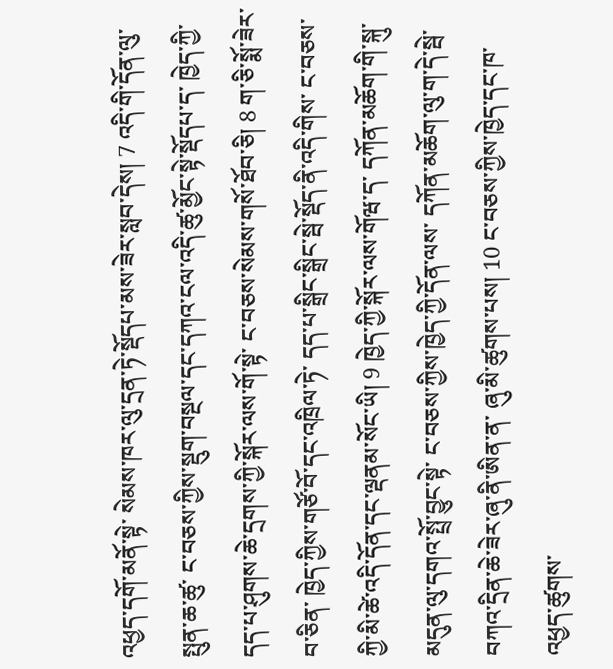འཕྱད་དགོ་མནོ་སྟེ་ སེམས་ཁར་ལུ་དྲན་ཏེ་སྡོདཔ་མས་ཟེར་སླབ་དེས། 7 འདི་གི་དོན་ལུ་སྤུན་ཆ་ཚུ་ ང་བཅས་ཀྱིས་སྡུག་བསྔལ་དང་དཀའ་ངལ་འདི་ཚུ་མྱོང་སྟེ་སྡོདཔ་ད་ ཁྱེད་ཀྱི་དད་པ་ཤུགས་ཆེ་དྲགས་ཀྱི་སྐོར་ལས་གོ་སྟེ་ ང་བཅས་སེམས་གསོ་ཐོབ་ཅི། 8 ག་ཅི་སྨོ་ཟེར་བ་ཅིན་ ཁྱེད་ཀྱིས་གཙོ་བོ་དང་འཁྲིལ་ཏེ་ དད་པ་སྒྲིང་སྒྲིང་སྦེ་སྡོད་ནི་འདི་གིས་ ང་བཅས་ཀྱི་མི་ཚེ་འདི་དོན་དང་ལྡནམ་སོང་ཡི། 9 ཁྱེད་ཀྱི་སྐོར་ལས་གོཝ་ད་ དཀོན་མཆོག་གི་སྐུ་མདུན་ལུ་དགའ་སྤྲོ་བྱུང་སྟེ་ ང་བཅས་ཀྱིས་ཁྱེད་ཀྱི་དོན་ལས་ དཀོན་མཆོག་ལུ་ག་དེ་སྦེ་བཀའ་དྲིན་ཆེ་ཟེར་ཞུ་ནི་ཨིན་ན་ ཞུ་མི་ཚུགས་པས། 10 ང་བཅས་ཀྱིས་ཁྱེད་དང་ཁ་འཕྱད་ཚུགས་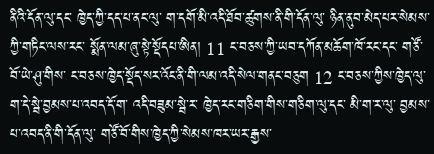ནིའི་དོན་ལུ་དང་ ཁྱེད་ཀྱི་དད་པ་ནང་ལུ་ ག་དགོ་མི་འདི་ཐོབ་ཚུགས་ནི་གི་དོན་ལུ་ ཉིན་ནུབ་མེད་པར་སེམས་ཀྱི་གཏིང་ལས་རང་ སྨོན་ལམ་ཞུ་སྟེ་སྡོདཔ་ཨིན། 11 ང་བཅས་ཀྱི་ཡབ་དཀོན་མཆོག་ཁོ་རང་དང་ གཙོ་བོ་ཡེ་ཤུ་གིས་ ང་བཅས་ཁྱེད་སྡོད་སར་འོང་ནི་གི་ལམ་འདི་སེལ་གནང་བཅུག 12 ང་བཅས་ཀྱིས་ཁྱེད་ལུ་ག་དེ་སྦེ་བྱམས་པ་འབད་དོ་ག་ འདི་བཟུམ་སྦེ་ར་ ཁྱེད་རང་གཅིག་གིས་གཅིག་ལུ་དང་ མི་ག་ར་ལུ་ བྱམས་པ་འབད་ནི་གི་དོན་ལུ་ གཙོ་བོ་གིས་ཁྱེད་ཀྱི་སེམས་ཁར་ཡར་རྒྱས་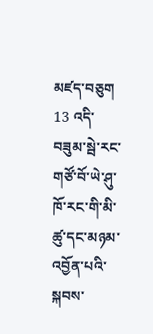མཛད་བཅུག 13 འདི་བཟུམ་སྦེ་རང་ གཙོ་བོ་ཡེ་ཤུ་ཁོ་རང་གི་མི་ཚུ་དང་མཉམ་འབྱོན་པའི་སྐབས་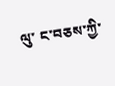ལུ་ ང་བཅས་ཀྱི་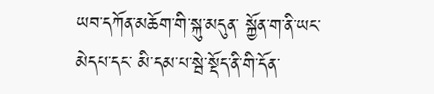ཡབ་དཀོན་མཆོག་གི་སྐུ་མདུན་ སྐྱོན་ག་ནི་ཡང་མེདཔ་དང་ མི་དམ་པ་སྦེ་སྡོད་ནི་གི་དོན་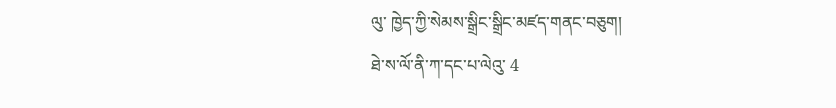ལུ་ ཁྱེད་ཀྱི་སེམས་སྒྲིང་སྒྲིང་མཛད་གནང་བཅུག།
ཐེ་ས་ལོ་ནི་ཀ་དང་པ་ལེའུ་ 4